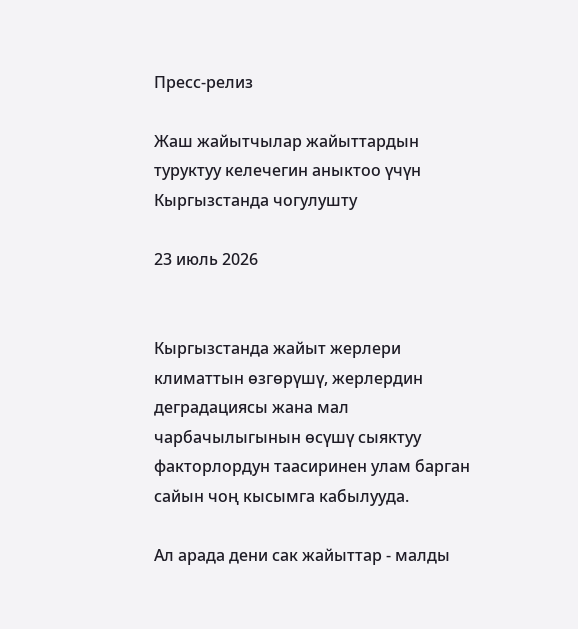Пресс-релиз

Жаш жайытчылар жайыттардын туруктуу келечегин аныктоо үчүн Кыргызстанда чогулушту

23 июль 2026


Кыргызстанда жайыт жерлери климаттын өзгөрүшү, жерлердин деградациясы жана мал чарбачылыгынын өсүшү сыяктуу факторлордун таасиринен улам барган сайын чоң кысымга кабылууда.

Ал арада дени сак жайыттар - малды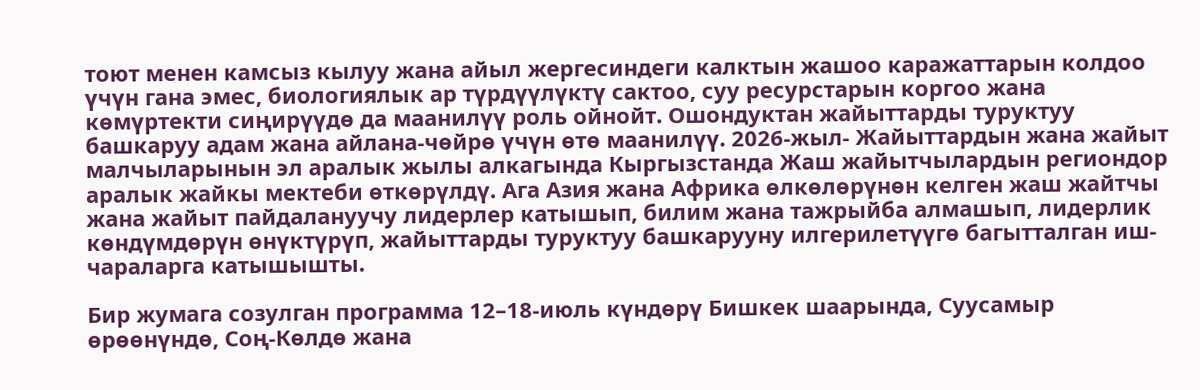тоют менен камсыз кылуу жана айыл жергесиндеги калктын жашоо каражаттарын колдоо үчүн гана эмес, биологиялык ар түрдүүлүктү сактоо, суу ресурстарын коргоо жана көмүртекти сиңирүүдө да маанилүү роль ойнойт. Ошондуктан жайыттарды туруктуу башкаруу адам жана айлана-чөйрө үчүн өтө маанилүү. 2026-жыл- Жайыттардын жана жайыт малчыларынын эл аралык жылы алкагында Кыргызстанда Жаш жайытчылардын региондор аралык жайкы мектеби өткөрүлдү. Ага Азия жана Африка өлкөлөрүнөн келген жаш жайтчы жана жайыт пайдалануучу лидерлер катышып, билим жана тажрыйба алмашып, лидерлик көндүмдөрүн өнүктүрүп, жайыттарды туруктуу башкарууну илгерилетүүгө багытталган иш-чараларга катышышты.

Бир жумага созулган программа 12–18-июль күндөрү Бишкек шаарында, Суусамыр өрөөнүндө, Соң-Көлдө жана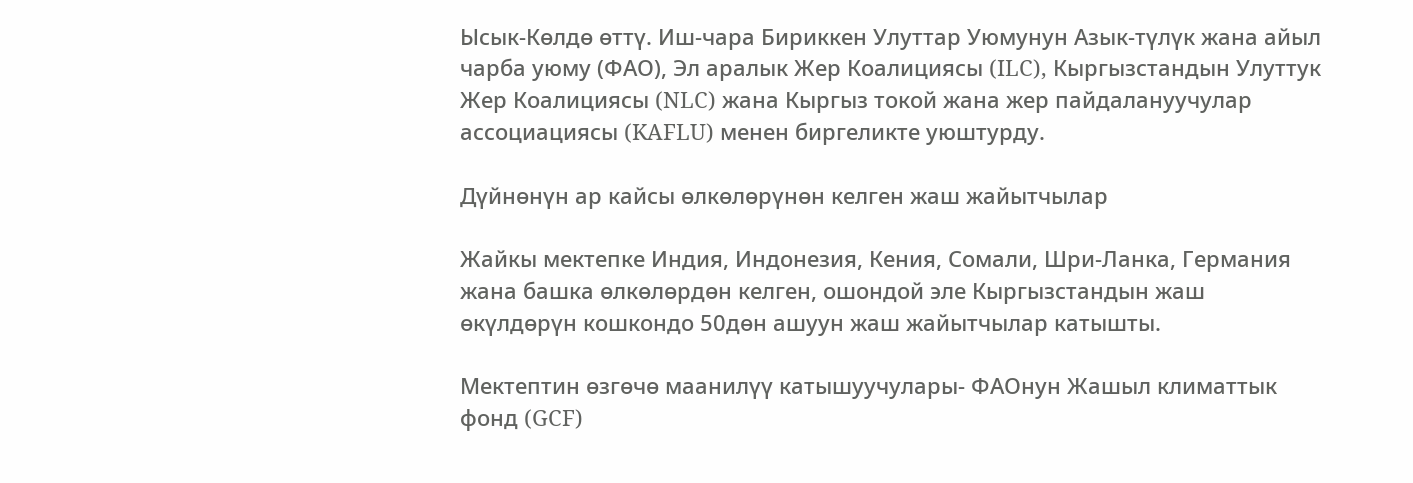Ысык-Көлдө өттү. Иш-чара Бириккен Улуттар Уюмунун Азык-түлүк жана айыл чарба уюму (ФАО), Эл аралык Жер Коалициясы (ILC), Кыргызстандын Улуттук Жер Коалициясы (NLC) жана Кыргыз токой жана жер пайдалануучулар ассоциациясы (KAFLU) менен биргеликте уюштурду.

Дүйнөнүн ар кайсы өлкөлөрүнөн келген жаш жайытчылар

Жайкы мектепке Индия, Индонезия, Кения, Сомали, Шри-Ланка, Германия жана башка өлкөлөрдөн келген, ошондой эле Кыргызстандын жаш өкүлдөрүн кошкондо 50дөн ашуун жаш жайытчылар катышты.

Мектептин өзгөчө маанилүү катышуучулары- ФАОнун Жашыл климаттык фонд (GCF)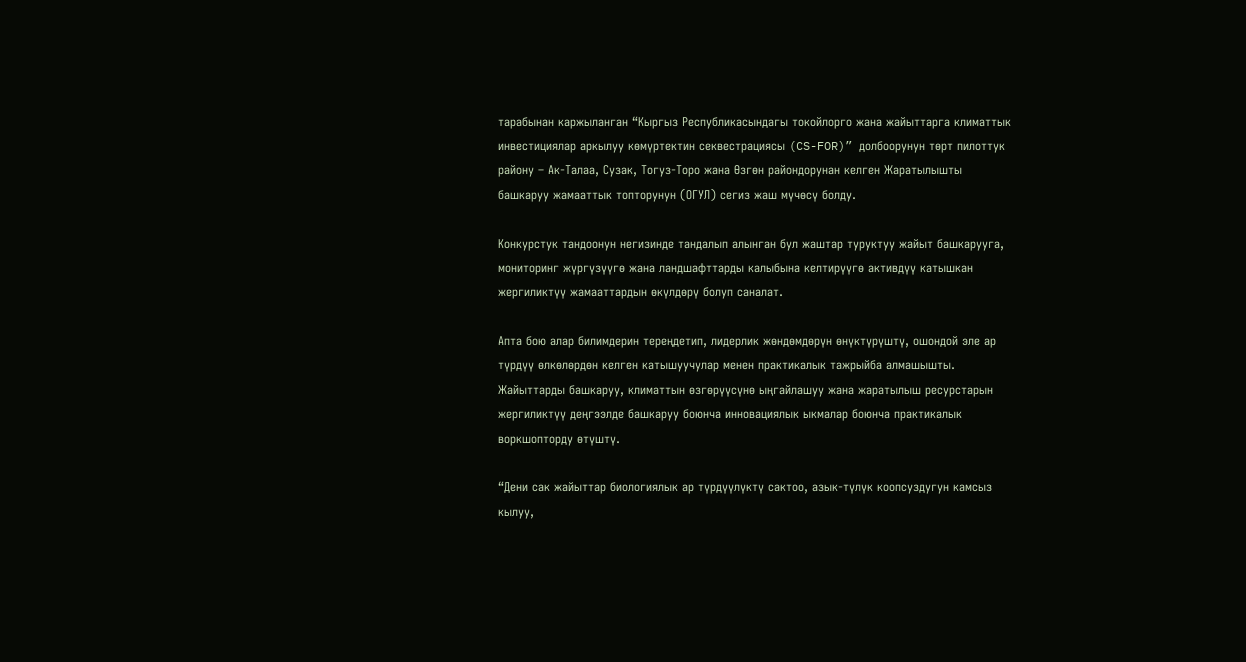тарабынан каржыланган “Кыргыз Республикасындагы токойлорго жана жайыттарга климаттык инвестициялар аркылуу көмүртектин секвестрациясы (CS-FOR)” долбоорунун төрт пилоттук району – Ак-Талаа, Сузак, Тогуз-Торо жана Өзгөн райондорунан келген Жаратылышты башкаруу жамааттык топторунун (ОГУЛ) сегиз жаш мүчөсү болду.

Конкурстук тандоонун негизинде тандалып алынган бул жаштар туруктуу жайыт башкарууга, мониторинг жүргүзүүгө жана ландшафттарды калыбына келтирүүгө активдүү катышкан жергиликтүү жамааттардын өкүлдөрү болуп саналат.

Апта бою алар билимдерин тереңдетип, лидерлик жөндөмдөрүн өнүктүрүштү, ошондой эле ар түрдүү өлкөлөрдөн келген катышуучулар менен практикалык тажрыйба алмашышты. Жайыттарды башкаруу, климаттын өзгөрүүсүнө ыңгайлашуу жана жаратылыш ресурстарын жергиликтүү деңгээлде башкаруу боюнча инновациялык ыкмалар боюнча практикалык воркшопторду өтүштү.

“Дени сак жайыттар биологиялык ар түрдүүлүктү сактоо, азык-түлүк коопсуздугун камсыз кылуу,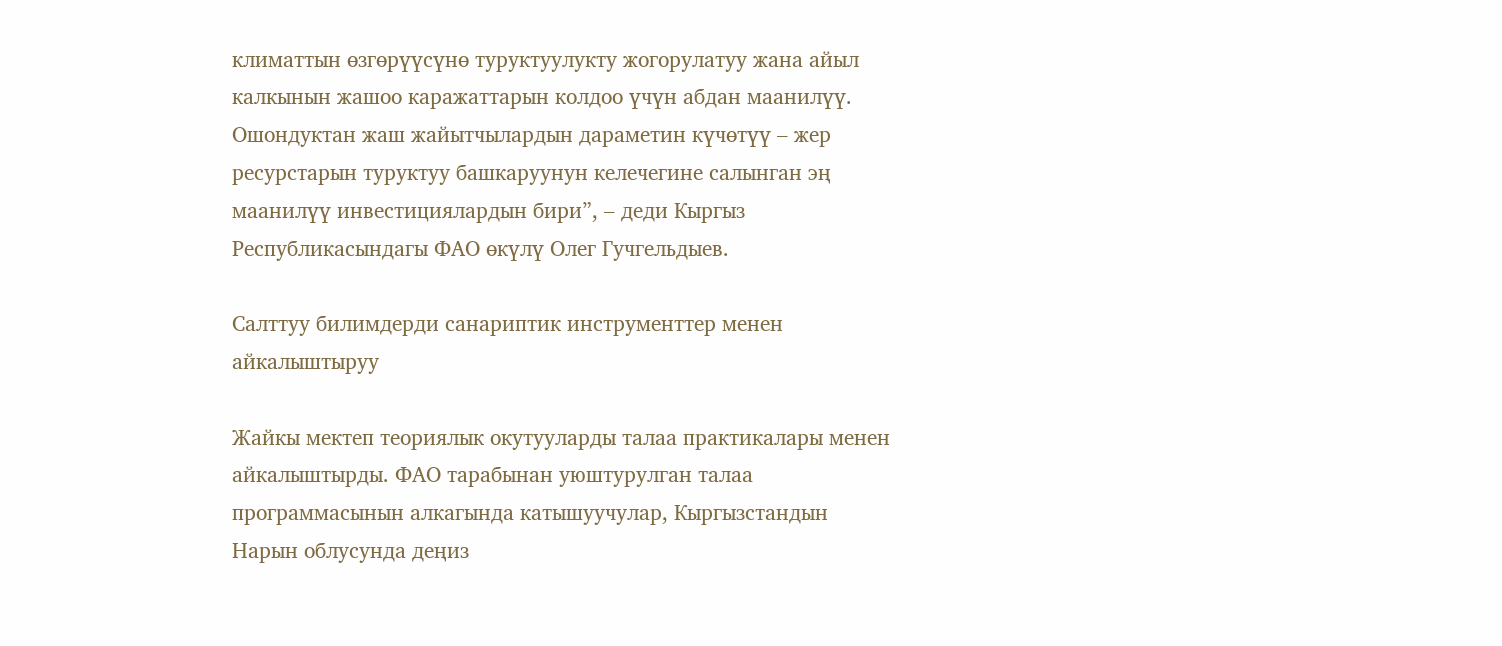климаттын өзгөрүүсүнө туруктуулукту жогорулатуу жана айыл калкынын жашоо каражаттарын колдоо үчүн абдан маанилүү. Ошондуктан жаш жайытчылардын дараметин күчөтүү – жер ресурстарын туруктуу башкаруунун келечегине салынган эң маанилүү инвестициялардын бири”, – деди Кыргыз Республикасындагы ФАО өкүлү Олег Гучгельдыев.

Салттуу билимдерди санариптик инструменттер менен айкалыштыруу

Жайкы мектеп теориялык окутууларды талаа практикалары менен айкалыштырды. ФАО тарабынан уюштурулган талаа программасынын алкагында катышуучулар, Кыргызстандын Нарын облусунда деңиз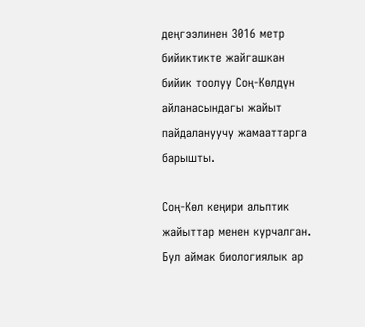деңгээлинен 3016 метр бийиктикте жайгашкан бийик тоолуу Соң-Көлдүн айланасындагы жайыт пайдалануучу жамааттарга барышты.

Соң-Көл кеңири альптик жайыттар менен курчалган. Бул аймак биологиялык ар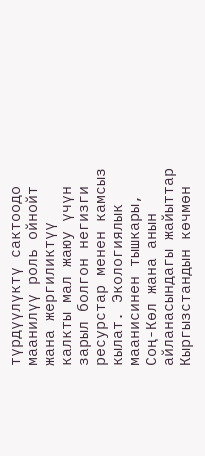түрдүүлүктү сактоодо маанилүү роль ойнойт жана жергиликтүү калкты мал жаюу үчүн зарыл болгон негизги ресурстар менен камсыз кылат. Экологиялык маанисинен тышкары, Соң-Көл жана анын айланасындагы жайыттар Кыргызстандын көчмөн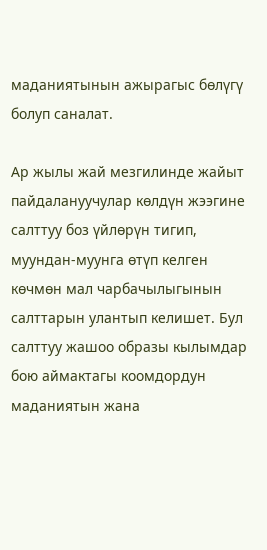маданиятынын ажырагыс бөлүгү болуп саналат.

Ар жылы жай мезгилинде жайыт пайдалануучулар көлдүн жээгине салттуу боз үйлөрүн тигип, муундан-муунга өтүп келген көчмөн мал чарбачылыгынын салттарын улантып келишет. Бул салттуу жашоо образы кылымдар бою аймактагы коомдордун маданиятын жана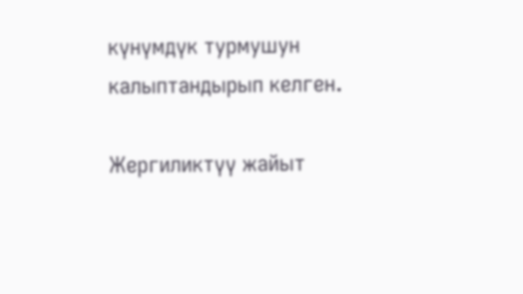күнүмдүк турмушун калыптандырып келген.

Жергиликтүү жайыт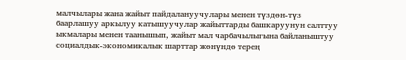малчылары жана жайыт пайдалануучулары менен түздөн-түз баарлашуу аркылуу катышуучулар жайыттарды башкаруунун салттуу ыкмалары менен таанышып, жайыт мал чарбачылыгына байланыштуу социалдык-экономикалык шарттар жөнүндө терең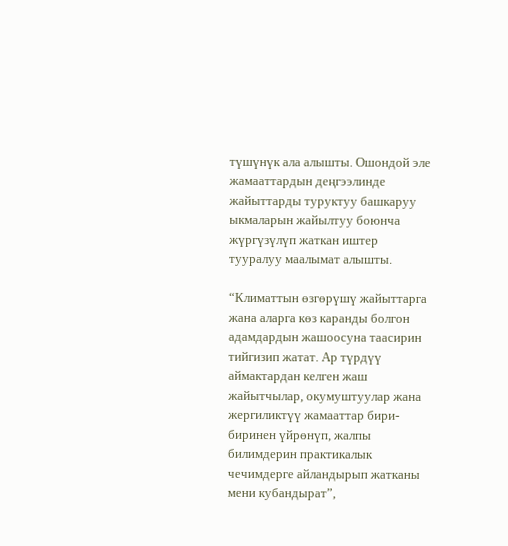түшүнүк ала алышты. Ошондой эле жамааттардын деңгээлинде жайыттарды туруктуу башкаруу ыкмаларын жайылтуу боюнча жүргүзүлүп жаткан иштер тууралуу маалымат алышты.

“Климаттын өзгөрүшү жайыттарга жана аларга көз каранды болгон адамдардын жашоосуна таасирин тийгизип жатат. Ар түрдүү аймактардан келген жаш жайытчылар, окумуштуулар жана жергиликтүү жамааттар бири-биринен үйрөнүп, жалпы билимдерин практикалык чечимдерге айландырып жатканы мени кубандырат”,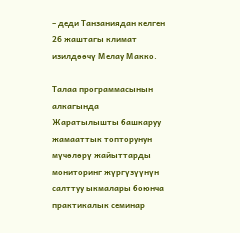– деди Танзаниядан келген 26 жаштагы климат изилдөөчү Мелау Макко.

Талаа программасынын алкагында Жаратылышты башкаруу жамааттык топторунун мүчөлөрү жайыттарды мониторинг жүргүзүүнүн салттуу ыкмалары боюнча практикалык семинар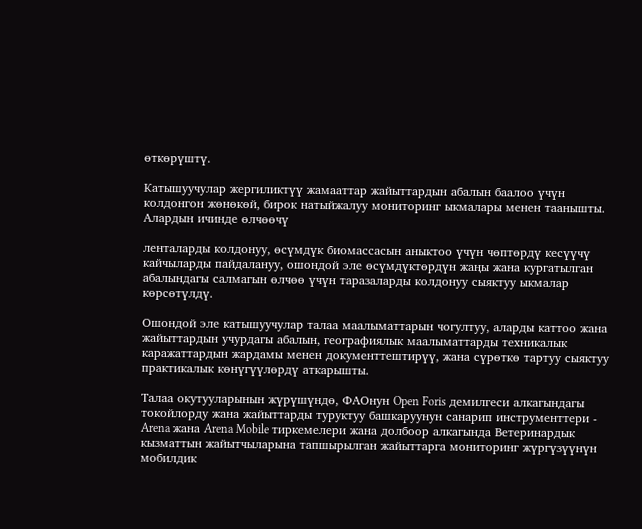өткөрүштү.

Катышуучулар жергиликтүү жамааттар жайыттардын абалын баалоо үчүн колдонгон жөнөкөй, бирок натыйжалуу мониторинг ыкмалары менен таанышты. Алардын ичинде өлчөөчү

ленталарды колдонуу, өсүмдүк биомассасын аныктоо үчүн чөптөрдү кесүүчү кайчыларды пайдалануу, ошондой эле өсүмдүктөрдүн жаңы жана кургатылган абалындагы салмагын өлчөө үчүн таразаларды колдонуу сыяктуу ыкмалар көрсөтүлдү.

Ошондой эле катышуучулар талаа маалыматтарын чогултуу, аларды каттоо жана жайыттардын учурдагы абалын, географиялык маалыматтарды техникалык каражаттардын жардамы менен документтештирүү, жана сүрөткө тартуу сыяктуу практикалык көнүгүүлөрдү аткарышты.

Талаа окутууларынын жүрүшүндө, ФАОнун Open Foris демилгеси алкагындагы токойлорду жана жайыттарды туруктуу башкаруунун санарип инструменттери - Arena жана Arena Mobile тиркемелери жана долбоор алкагында Ветеринардык кызматтын жайытчыларына тапшырылган жайыттарга мониторинг жүргүзүүнүн мобилдик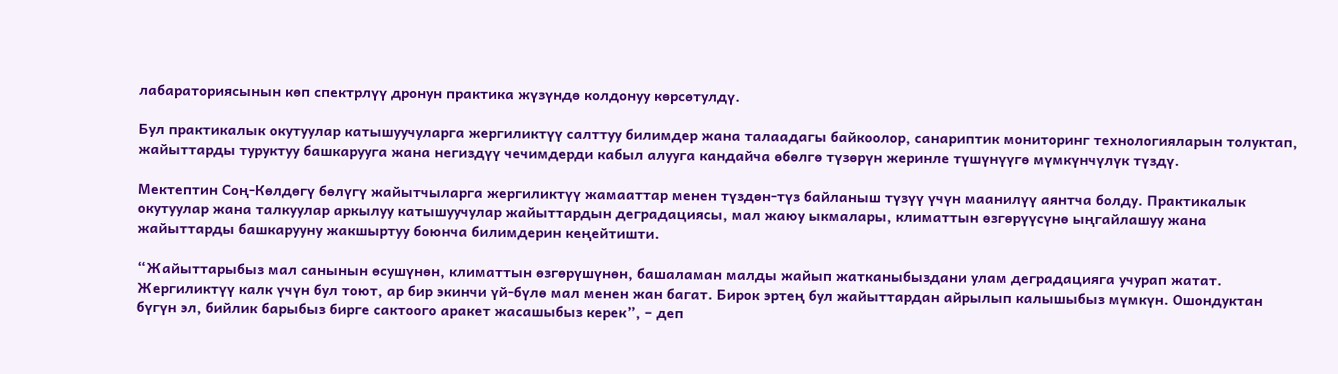лабараториясынын көп спектрлүү дронун практика жүзүндө колдонуу көрсөтулдү.

Бул практикалык окутуулар катышуучуларга жергиликтүү салттуу билимдер жана талаадагы байкоолор, санариптик мониторинг технологияларын толуктап, жайыттарды туруктуу башкарууга жана негиздүү чечимдерди кабыл алууга кандайча өбөлгө түзөрүн жеринле түшүнүүгө мүмкүнчүлүк түздү.

Мектептин Соң-Көлдөгү бөлүгү жайытчыларга жергиликтүү жамааттар менен түздөн-түз байланыш түзүү үчүн маанилүү аянтча болду. Практикалык окутуулар жана талкуулар аркылуу катышуучулар жайыттардын деградациясы, мал жаюу ыкмалары, климаттын өзгөрүүсүнө ыңгайлашуу жана жайыттарды башкарууну жакшыртуу боюнча билимдерин кеңейтишти.

“Жайыттарыбыз мал санынын өсушүнөн, климаттын өзгөрүшүнөн, башаламан малды жайып жатканыбыздани улам деградацияга учурап жатат. Жергиликтүү калк үчүн бул тоют, ар бир экинчи үй-бүлө мал менен жан багат. Бирок эртең бул жайыттардан айрылып калышыбыз мүмкүн. Ошондуктан бүгүн эл, бийлик барыбыз бирге сактоого аракет жасашыбыз керек”, – деп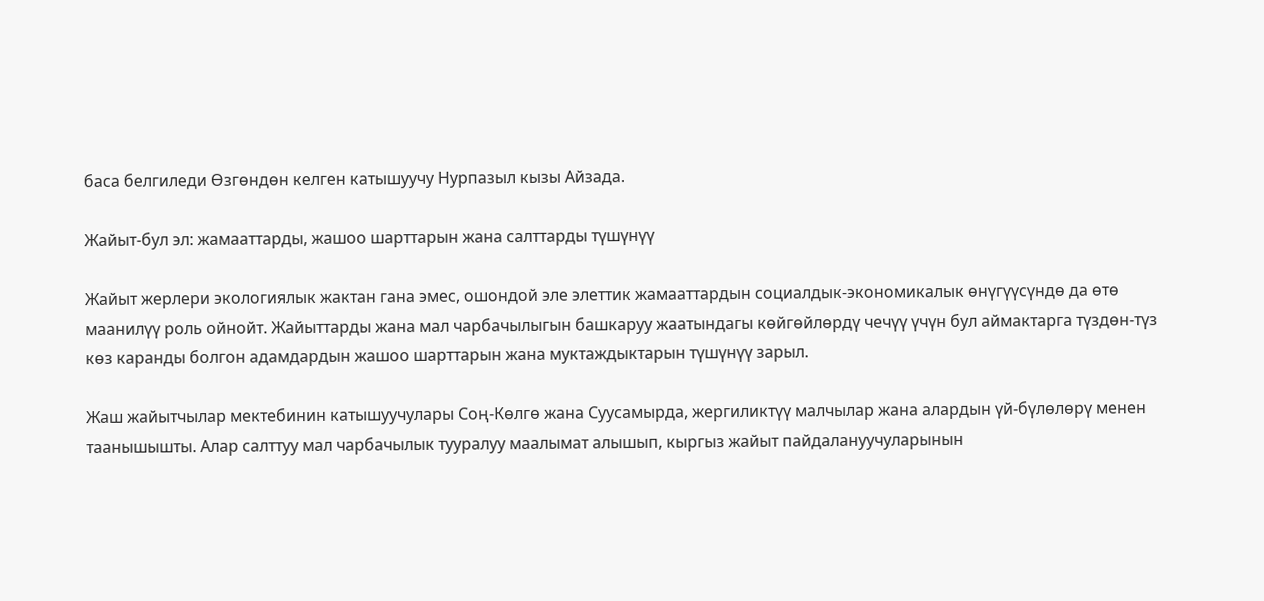баса белгиледи Өзгөндөн келген катышуучу Нурпазыл кызы Айзада.

Жайыт-бул эл: жамааттарды, жашоо шарттарын жана салттарды түшүнүү

Жайыт жерлери экологиялык жактан гана эмес, ошондой эле элеттик жамааттардын социалдык-экономикалык өнүгүүсүндө да өтө маанилүү роль ойнойт. Жайыттарды жана мал чарбачылыгын башкаруу жаатындагы көйгөйлөрдү чечүү үчүн бул аймактарга түздөн-түз көз каранды болгон адамдардын жашоо шарттарын жана муктаждыктарын түшүнүү зарыл.

Жаш жайытчылар мектебинин катышуучулары Соң-Көлгө жана Суусамырда, жергиликтүү малчылар жана алардын үй-бүлөлөрү менен таанышышты. Алар салттуу мал чарбачылык тууралуу маалымат алышып, кыргыз жайыт пайдалануучуларынын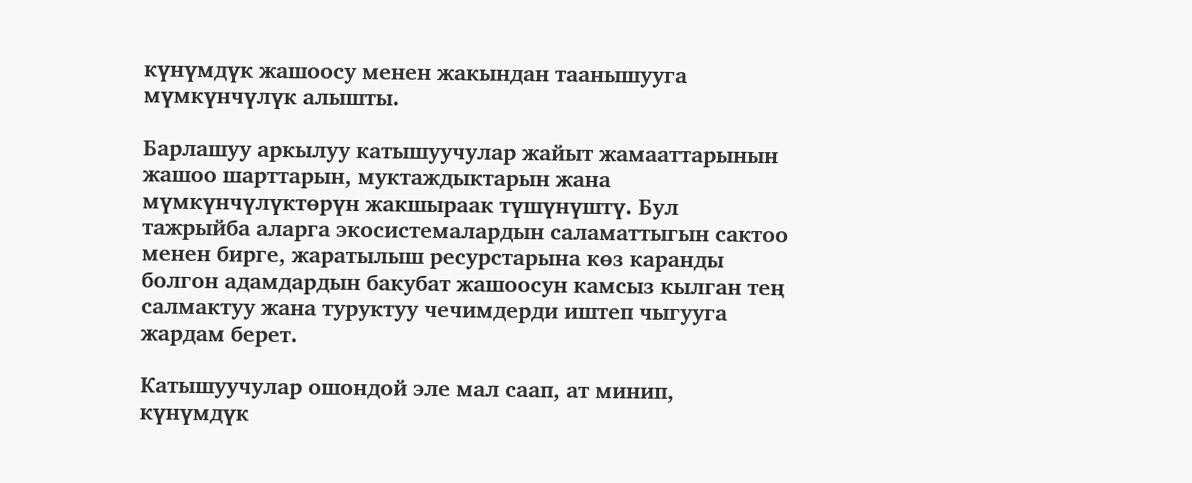күнүмдүк жашоосу менен жакындан таанышууга мүмкүнчүлүк алышты.

Барлашуу аркылуу катышуучулар жайыт жамааттарынын жашоо шарттарын, муктаждыктарын жана мүмкүнчүлүктөрүн жакшыраак түшүнүштү. Бул тажрыйба аларга экосистемалардын саламаттыгын сактоо менен бирге, жаратылыш ресурстарына көз каранды болгон адамдардын бакубат жашоосун камсыз кылган тең салмактуу жана туруктуу чечимдерди иштеп чыгууга жардам берет.

Катышуучулар ошондой эле мал саап, ат минип, күнүмдүк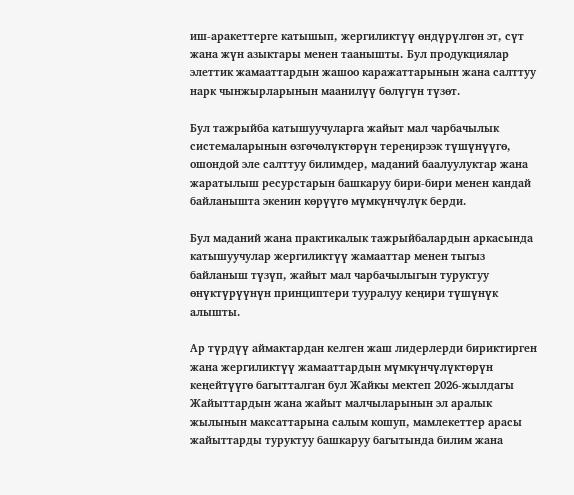иш-аракеттерге катышып, жергиликтүү өндүрүлгөн эт, сүт жана жүн азыктары менен таанышты. Бул продукциялар элеттик жамааттардын жашоо каражаттарынын жана салттуу нарк чынжырларынын маанилүү бөлүгүн түзөт.

Бул тажрыйба катышуучуларга жайыт мал чарбачылык системаларынын өзгөчөлүктөрүн тереңирээк түшүнүүгө, ошондой эле салттуу билимдер, маданий баалуулуктар жана жаратылыш ресурстарын башкаруу бири-бири менен кандай байланышта экенин көрүүгө мүмкүнчүлүк берди.

Бул маданий жана практикалык тажрыйбалардын аркасында катышуучулар жергиликтүү жамааттар менен тыгыз байланыш түзүп, жайыт мал чарбачылыгын туруктуу өнүктүрүүнүн принциптери тууралуу кеңири түшүнүк алышты.

Ар түрдүү аймактардан келген жаш лидерлерди бириктирген жана жергиликтүү жамааттардын мүмкүнчүлүктөрүн кеңейтүүгө багытталган бул Жайкы мектеп 2026-жылдагы Жайыттардын жана жайыт малчыларынын эл аралык жылынын максаттарына салым кошуп, мамлекеттер арасы жайыттарды туруктуу башкаруу багытында билим жана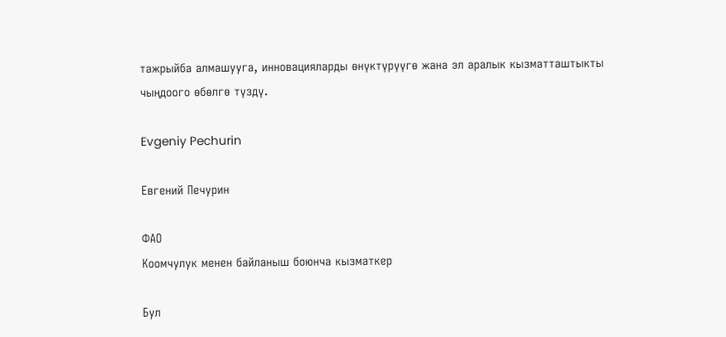тажрыйба алмашууга, инновацияларды өнүктүрүүгө жана эл аралык кызматташтыкты чыңдоого өбөлгө түздү.

Evgeniy Pechurin

Евгений Печурин

ФАО
Коомчулук менен байланыш боюнча кызматкер

Бул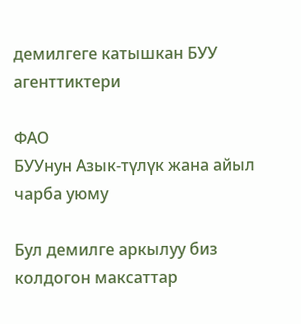демилгеге катышкан БУУ агенттиктери

ФАО
БУУнун Азык-түлүк жана айыл чарба уюму

Бул демилге аркылуу биз колдогон максаттар